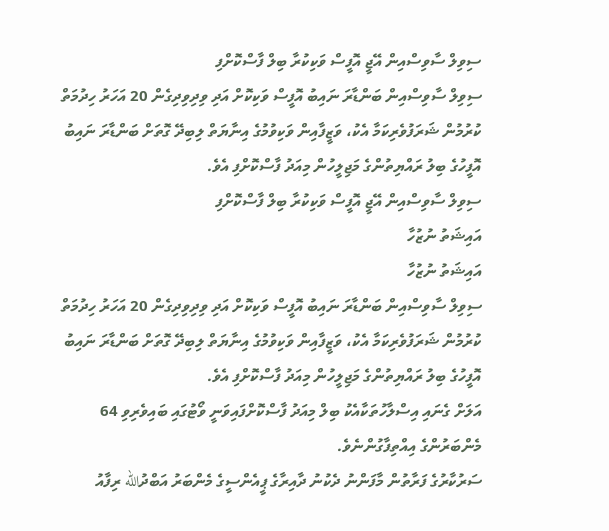ސިވިލް ސާވިސްއިން އޭޖީ އޮފީސް ވަކިކުރާ ބިލް ފާސްކޮށްފި
ސިވިލް ސާވިސްއިން ބަންޑާރަ ނައިބު އޮފީސް ވަކިކޮށް އަދި ވިދިވިދިގެން 20 އަހަރު ހިދުމަތް ކުރުމުން ޝަރަފުވެރިކަމާ އެކު، ވަޒީފާއިން ވަކިވުމުގެ އިނާޔަތް ލިބިދޭ ގޮތަށް ބަންޑާރަ ނައިބު އޮފީހުގެ ބިލު ރައްޔިތުންގެ މަޖިލީހުން މިއަދު ފާސްކޮށްފި އެވެ.
ސިވިލް ސާވިސްއިން އޭޖީ އޮފީސް ވަކިކުރާ ބިލް ފާސްކޮށްފި
އައިޝަތު ނުޒުހާ
އައިޝަތު ނުޒުހާ
ސިވިލް ސާވިސްއިން ބަންޑާރަ ނައިބު އޮފީސް ވަކިކޮށް އަދި ވިދިވިދިގެން 20 އަހަރު ހިދުމަތް ކުރުމުން ޝަރަފުވެރިކަމާ އެކު، ވަޒީފާއިން ވަކިވުމުގެ އިނާޔަތް ލިބިދޭ ގޮތަށް ބަންޑާރަ ނައިބު އޮފީހުގެ ބިލު ރައްޔިތުންގެ މަޖިލީހުން މިއަދު ފާސްކޮށްފި އެވެ.
އަލަށް ގެނައި އިސްލާހުތަކާއެކު ބިލް މިއަދު ފާސްކޮށްފައިވަނީ ވޯޓުގައި ބައިވެރިވި 64 މެންބަރުންގެ އިއްތިފާގުންނެވެ.
ސަރުކާރުގެ ފަރާތުން މާފަންނު ދެކުނު ދާއިރާގެ ޕީއެންސީގެ މެންބަރު އަބްދުالله ރިފާއު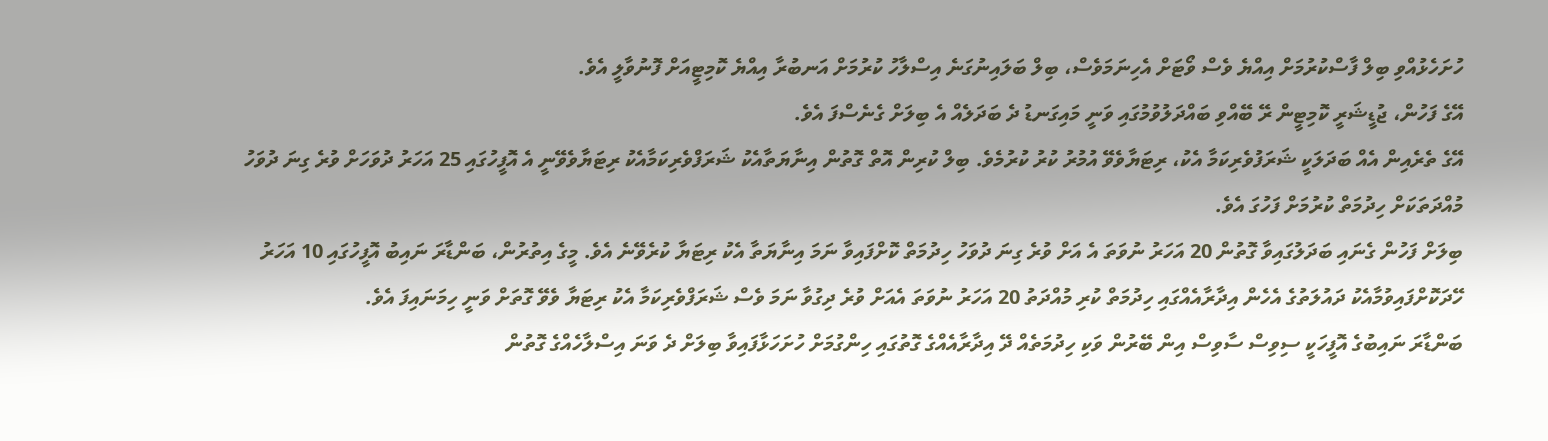ހުށަހެޅުއްވި ބިލް ފާސްކުރުމަށް އިއްޔެ ވެސް ވޯޓަށް އެހިނަމަވެސް، ބިލް ބަލައިނުގަނެ އިސްލާހު ކުރުމަށް އަނބުރާ އިއްޔެ ކޮމިޓީއަށް ފޮނުވާލީ އެވެ.
އޭގެ ފަހުން، ޖުޑީޝަރީ ކޮމިޓީން ރޭ ބޭއްވި ބައްދަލުވުމުގައި ވަނީ މައިގަނޑު ދެ ބަދަލެއް އެ ބިލަށް ގެނެސްފަ އެވެ.
އޭގެ ތެރެއިން އެއް ބަދަލަކީ ޝަރަފުވެރިކަމާ އެކު، ރިޓަޔާވެވޭ އުމުރު ކުރު ކުރުމެވެ. ބިލް ކުރިން އޮތް ގޮތުން އިނާޔަތާއެކު ޝަރަފްވެރިކަމާއެކު ރިޓަޔާވެވޭނީ އެ އޮފީހުގައި 25 އަހަރު ދުވަހަށް ވުރެ ގިނަ ދުވަހު މުއްދަތަކަށް ހިދުމަތް ކުރުމަށް ފަހުގަ އެވެ.
ބިލަށް ފަހުން ގެނައި ބަދަލުގައިވާ ގޮތުން 20 އަހަރު ނުވަތަ އެ އަށް ވުރެ ގިނަ ދުވަހު ހިދުމަތް ކޮށްފައިވާ ނަމަ އިނާޔަތާ އެކު ރިޓަޔާ ކުރެވޭނެ އެވެ. މީގެ އިތުރުން، ބަންޑާރަ ނައިބު އޮފީހުގައި 10 އަހަރު ހޭދަކޮށްފައިވުމާއެކު ދައުލަތުގެ އެހެން އިދާރާއެއްގައި ހިދުމަތް ކުރި މުއްދަތު 20 އަހަރު ނުވަތަ އެއަށް ވުރެ ދިގުވާ ނަމަ ވެސް ޝަރަފްވެރިކަމާ އެކު ރިޓަޔާ ވެވޭ ގޮތަށް ވަނީ ހިމަނައިފަ އެވެ.
ބަންޑާރަ ނައިބުގެ އޮފީހަކީ ސިވިސް ސާވިސް އިން ބޭރުން ވަކި ހިދުމަތެއް ދޭ އިދާރާއެއްގެ ގޮތުގައި ހިންގުމަށް ހުށަހަޅާފައިވާ ބިލަށް ދެ ވަނަ އިސްލާހެއްގެ ގޮތުން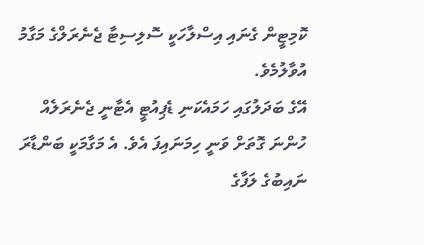ކޮމިޓީން ގެނައި އިސްލާހަކީ ސޮލިސިޓާ ޖެނެރަލްގެ މަގާމު އުވާލުމެވެ.
އޭގެ ބަދަލުގައި ހަމައެކަނި ޑެޕިއުޓީ އެޓާނީ ޖެނެރަލެއް ހުންނަ ގޮތަށް ވަނީ ހިމަނައިފަ އެވެ. އެ މަގާމަކީ ބަންޑާރަ ނައިބުގެ ލަފާގެ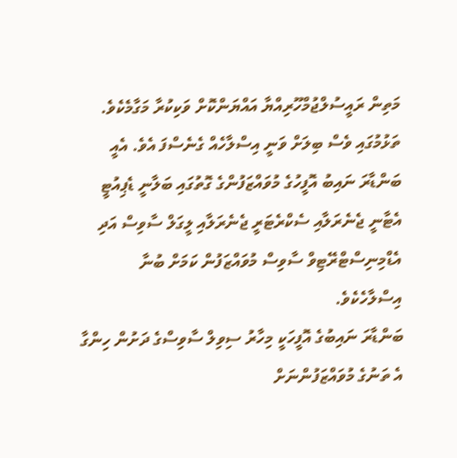މަތިން ރައީސުލްޖުމްހޫރިއްޔާ އައްޔަންކޮށް ވަކިކުރާ މަގާމެކެވެ.
ތަޅުމުގައި ވެސް ބިލަށް ވަނީ އިސްލާހެއް ގެނެސްފަ އެވެ. އެއީ ބަންޑާރަ ނައިބު އޮފީހުގެ މުވައްޒަފުންގެ ގޮތުގައި ބަލާނީ ޑެޕިއުޓީ އެޓާނީ ޖެނެރަލާއި ސެކްރެޓަރީ ޖެނެރަލާއި ލީގަލް ސާވިސް އަދި އެޑްމިނިސްޓްރޭޓިވް ސާވިސް މުވައްޒަފުން ކަމަށް ބުނާ އިސްލާހެކެވެ.
ބަންޑާރަ ނައިބުގެ އޮފީހަކީ މިހާރު ސިވިލް ސާވިސްގެ ދަށުން ހިންގާ އެ ތަނުގެ މުވައްޒަފުންނަށް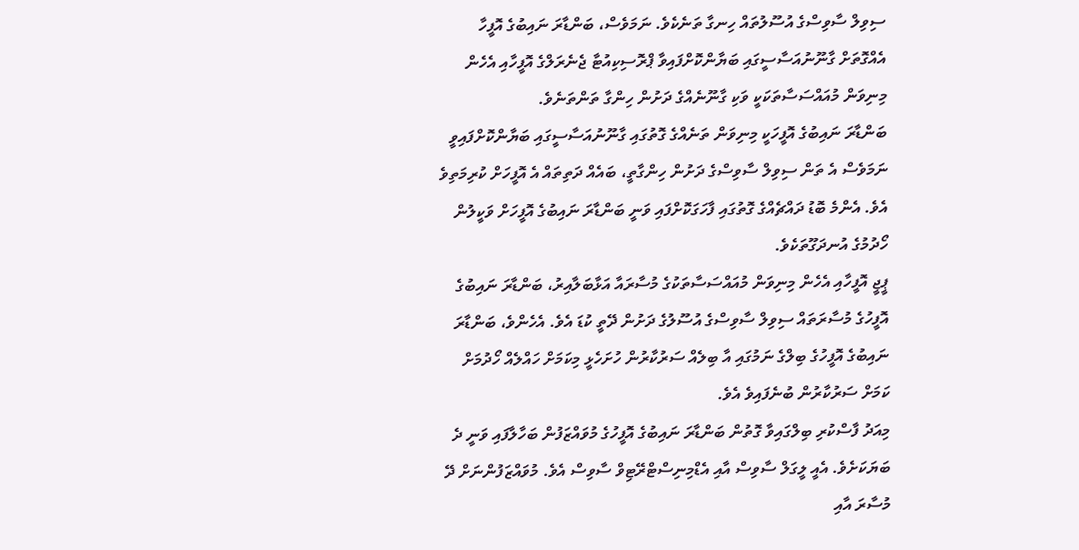ސިވިލް ސާވިސްގެ އުސޫލުތައް ހިނގާ ތަނެކެވެ. ނަމަވެސް، ބަންޑާރަ ނައިބުގެ އޮފީހާ އެއްގޮތަށް ގާނޫނުއަސާސީގައި ބަޔާންކޮށްފައިވާ ޕްރޮސިކިއުޓާ ޖެނެރަލްގެ އޮފީހާއި އެހެން މިނިވަން މުއައްސަސާތަކަކީ ވަކި ގާނޫނެއްގެ ދަށުން ހިންގާ ތަންތަނެވެ.
ބަންޑާރަ ނައިބުގެ އޮފީހަކީ މިނިވަން ތަނެއްގެ ގޮތުގައި ގާނޫނުއަސާސީގައި ބަޔާންކޮށްފައިވީ ނަމަވެސް އެ ތަން ސިވިލް ސާވިސްގެ ދަށުން ހިންގާތީ، ބައެއް ދަތިތައް އެ އޮފީހަށް ކުރިމަތިވެ އެވެ. އެންމެ ބޮޑު ދައްޗެއްގެ ގޮތުގައި ފާހަގަކޮށްފައި ވަނީ ބަންޑާރަ ނައިބުގެ އޮފީހަށް ވަކީލުން ހޯދުމުގެ އުނދަގޫތަކެވެ.
ޕީޖީ އޮފީހާއި އެހެން މިނިވަން މުއައްސަސާތަކުގެ މުސާރައާ އަޅާބަލާއިރު، ބަންޑާރަ ނައިބުގެ އޮފީހުގެ މުސާރަތައް ސިވިލް ސާވިސްގެ އުސޫލުގެ ދަށުން ދޭތީ ކުޑަ އެވެ. އެހެންވެ، ބަންޑާރަ ނައިބުގެ އޮފީހުގެ ބިލްގެ ނަމުގައި އާ ބިލެއް ސަރުކާރުން ހުށަހެޅީ މިކަމަށް ހައްލެއް ހޯދުމަށް ކަމަށް ސަރުކާރުން ބުނެފައިވެ އެވެ.
މިއަދު ފާސްކުރި ބިލްގައިވާ ގޮތުން ބަންޑާރަ ނައިބުގެ އޮފީހުގެ މުވައްޒަފުން ބަހާލާފައި ވަނީ ދެ ބަޔަކަށެވެ. އެއީ ލީގަލް ސާވިސް އާއި އެޑްމިނިސްޓްރޭޓިވް ސާވިސް އެވެ. މުވައްޒަފުންނަށް ދޭ މުސާރަ އާއި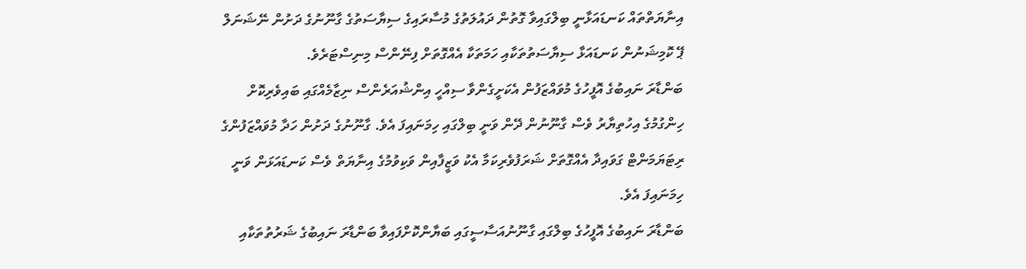އިނާޔަތްތައް ކަނޑައަޅާނީ ބިލްގައިވާ ގޮތުން ދައުލަތުގެ މުސާރައިގެ ސިޔާސަތުގެ ގާނޫނުގެ ދަށުން ނޭޝަނަލް ޕޭ ކޮމިޝަނުން ކަނޑައަޅާ ސިޔާސަތުތަކާއި ހަމަތަކާ އެއްގޮތަށް ފިނޭންސް މިނިސްޓަރެވެ.
ބަންޑާރަ ނައިބުގެ އޮފީހުގެ މުވައްޒަފުން އެކަށީގެންވާ ސިއްހީ އިންޝުއަރެންސް ނިޒާމެއްގައި ބައިވެރިކޮށް ހިންގުމުގެ އިހުތިޔާރު ވެސް ގާނޫނުން ދޭން ވަނީ ބިލްގައި ހިމަނައިފަ އެވެ. ގާނޫނުގެ ދަށުން ހަދާ މުވައްޒަފުންގެ ރިޓަޔަމަންޓް ގަވައިދާ އެއްގޮތަށް ޝަރަފުވެރިކަމާ އެކު ވަޒީފާއިން ވަކިވުމުގެ އިނާޔަތް ވެސް ކަނޑައަޅަން ވަނީ ހިމަނައިފަ އެވެ.
ބަންޑާރަ ނައިބުގެ އޮފީހުގެ ބިލްގައި ގާނޫނުއަސާސީގައި ބަޔާންކޮށްފައިވާ ބަންޑާރަ ނައިބުގެ ޝަރުތުތަކާއި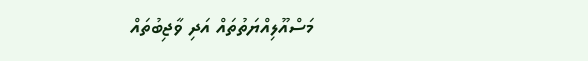މަސްއޫލިއްޔަތުތައް އަދި ވާޖިބުތައް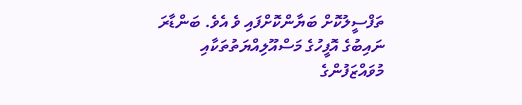ތަފްސީލުކޮށް ބަޔާންކޮށްފައި ވެ އެވެ. ބަންޑާރަ ނައިބުގެ އޮފީހުގެ މަސްއޫލިއްޔަތުތަކާއި މުވައްޒަފުންގެ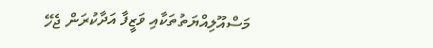މަސްއޫލިއްޔަތުތަކާއި ވަޒީފާ އަދާކުރަން ޖެހޭ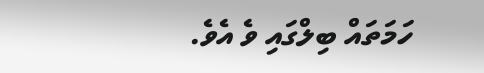ހަމަތައް ބިލްގައި ވެ އެވެ.